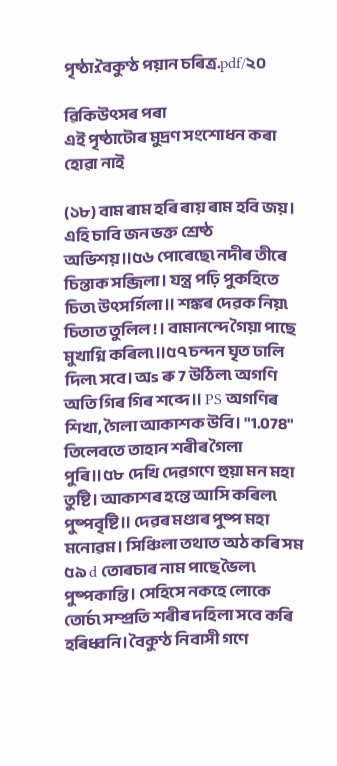পৃষ্ঠা:বৈকুণ্ঠ পয়ান চৰিত্ৰ.pdf/২০

ৱিকিউৎসৰ পৰা
এই পৃষ্ঠাটোৰ মুদ্ৰণ সংশোধন কৰা হোৱা নাই

(১৮) বাম ৰাম হৰি ৰায় ৰাম হবি জয়। এহি চাবি জন ভক্ত শ্ৰেষ্ঠ অভিশয়॥৫৬ পোৰেছে৷ নদীৰ তীৰে চিন্তাক সব্জিলা। যন্ত্ৰ পঢ়ি পুকহিতে চিত৷ উৎসৰ্গিলা॥ শঙ্কৰ দেৱক নিয়৷ চিতাত তুলিল!। বামানন্দে গৈয়া পাছে মুখাগ্নি কৰিল৷॥৫৭ চন্দন ঘৃত ঢালি দিল৷ সবে। অs ৰু 7 উঠিল৷ অগণি অতি গিৰ গিৰ শব্দে॥ PS অগণিৰ শিখা, গৈলা আকাশক উবি। "1.078" তিলেবতে তাহান শৰীৰ গৈলা পুৰি॥৫৮ দেখি দেৱগণে হুয়া মন মহা তুষ্টি। আকাশৰ হন্তে আসি কৰিল৷ পুষ্পবৃষ্টি॥ দেৱৰ মণ্ডাৰ পুষ্প মহা মনোৱম। সিঞ্চিলা তথাত অঠ কৰি সম ৫৯ d তোৰচাৰ নাম পাছে ভৈল৷ পুষ্পকান্তি। সেহিসে নকহে লোকে তোৰ্চ৷ সম্প্ৰতি শৰীৰ দহিলা সবে কৰি হৰিধ্বনি। বৈকুণ্ঠ নিবাসী গণে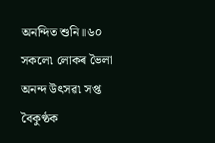অনন্দিত শুনি॥৬০ সকলে৷ লোকৰ ভৈলা অনন্দ উৎসৱ৷ সপ্ত বৈকুণ্ঠক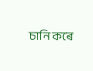চানি কৰে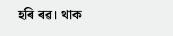হৰি ৰৱ। থাক